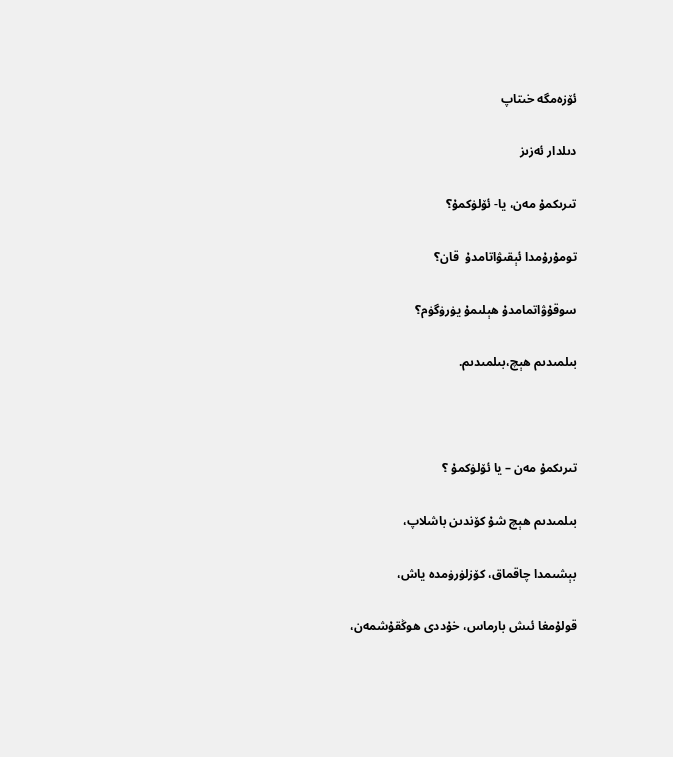ئۆزەمگە خىتاپ

دىلدار ئەزىز

تىرىكمۇ مەن، يا- ئۆلۈكمۇ؟

تومۇرۇمدا ئېقىۋاتامدۇ  قان؟

سوقۇۋاتمامدۇ ھېلىمۇ يۈرۈگۈم؟

بىلمىدىم ھېچ،بىلمىدىم.



تىرىكمۇ مەن – يا ئۆلۈكمۇ ؟

بىلمىدىم ھېچ شۇ كۆندىن باشلاپ،

بېشىمدا چاقماق، كۆزلۈرۈمدە ياش،

قولۇمغا ئىش بارماس، خۇددى ھوڭقۇشمەن،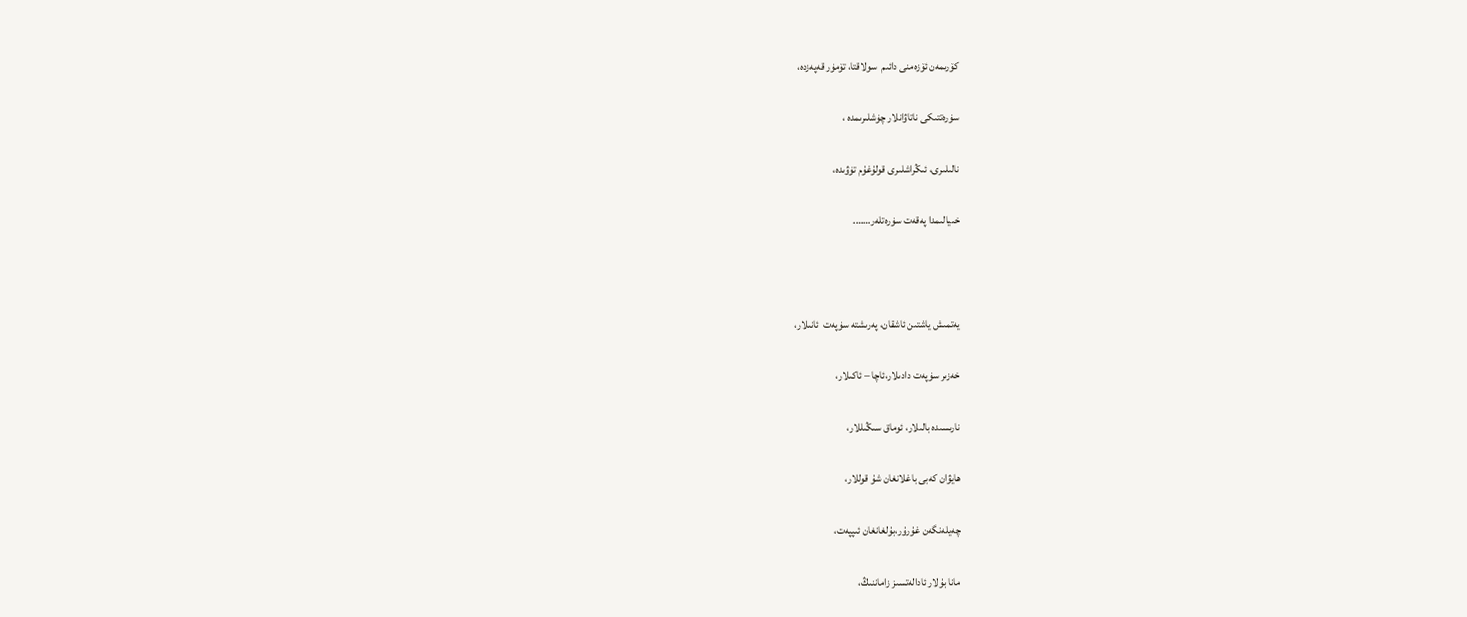كۆرىمەن ئۆزەمنى دائىم  سولاقتا، تۆمۈر قەپەزدە،

سۈرەتتىكى ناتاۋانلار چۈشلىرىمدە ،

نالىلىرى، ئىڭراشلىرى قولۇغۇم تۈۋىدە،

خىيالىمدا پەقەت سۈرەتلەر…….



يەتمىش ياشتىن ئاشقان، پەرىشتە سۈپەت  ئانىلار،

خەزىر سۈپەت دادىلار،ئاچا – ئاكىلار،

نارىسىدە بالىلار، ئوماق سىڭىللار،

ھايۋان كەبى باغلانغان شۇ قوللار،

چەيلەنگەن غۇرۇر،بۇلغانغان ئىپپەت،

مانا بۇلار ئادالەتسىز زاماننىڭ،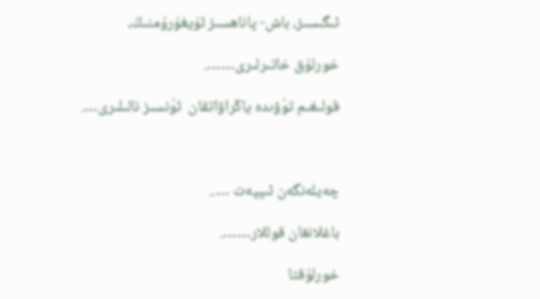ئىگىسىز، باش- پاناھسىز ئۇيغۇرۇمنىڭ،

خورلۇق خاتىرلىرى…….

قولىغىم تۈۋىدە ياڭراۋاتقان  ئۈنسىز نالىلىرى….



چەيلەنگەن ئىپپەت …..

باغلانغان قوللار…….

خورلۇقتا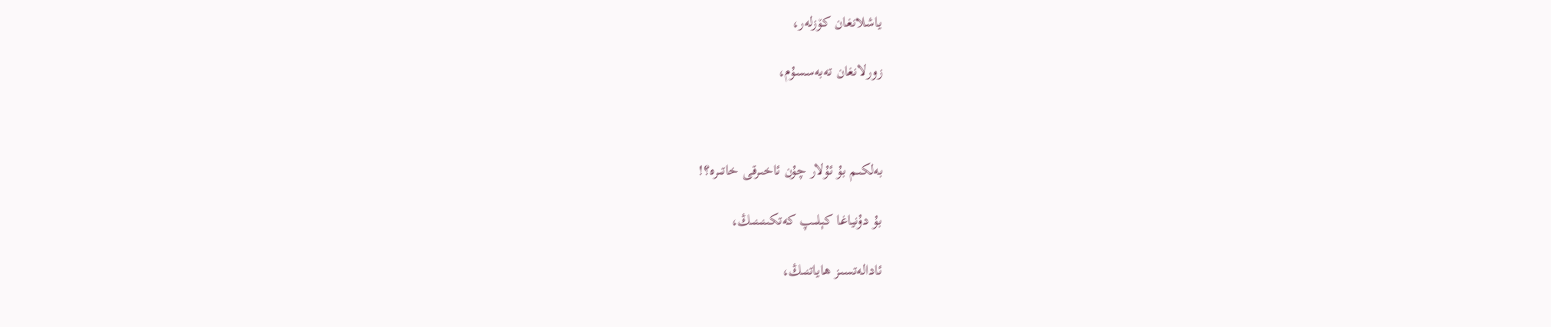ياشلانغان كۆزلەر،

زورلانغان تەبەسسۇم،



بەلكىم بۇ ئۇلار چۇن ئاخىرقى خاتىرە؟!

بۇ دۇنياغا كېلىپ كەتكىنىنىڭ،

ئادالەتسىز ھاياتنىڭ،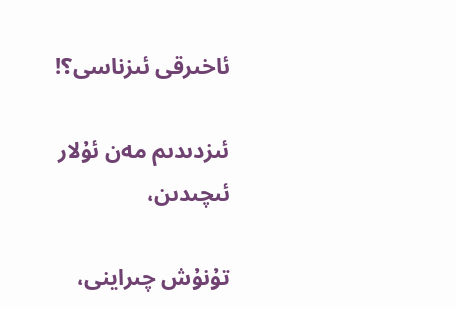ئاخىرقى ئىزناسى؟!

ئىزدىدىم مەن ئۇلار ئىچىدىن،

تۇنۇش چىراينى،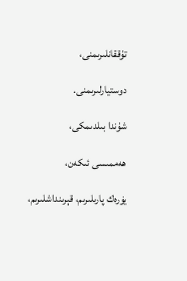تۇققانلىرىمنى،

دوستيارلىرىمنى.

شۇندا بىلدىمكى،

ھەممىسى ئىكەن،

يۈرەك پارىلىرىم، قېرىنداشلىرىم،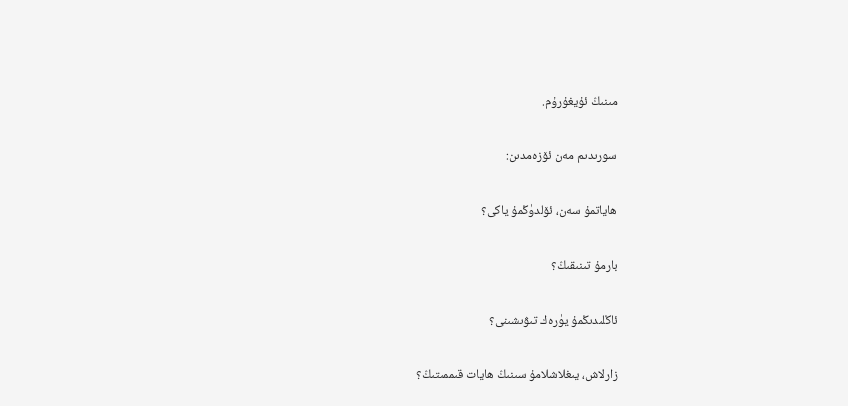مىنىڭ ئۇيغۇرۇم.

سورىدىم مەن ئۆزەمدىن:

ھاياتمۇ سەن، ئۆلدۈڭمۇ ياكى؟

بارمۇ تىنىقىڭ؟

ئاڭلىدىڭمۇ يۈرەك تىۋىشىنى؟

زارلاش، يىغلاشلامۇ سىنىڭ ھايات قىممىتىڭ؟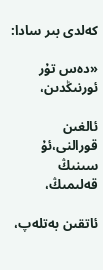كەلدى بىر سادا:

«دەس تۇر ئورنىڭدىن،

ئالغىن قورالنى،ئۇ سىنىڭ قەلىمىڭ،

ئاتقىن بەتلەپ،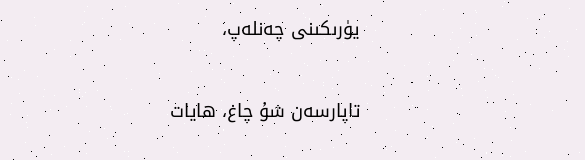يۈرىكىنى چەنلەپ،

تاپارسەن شۇ چاغ، ھايات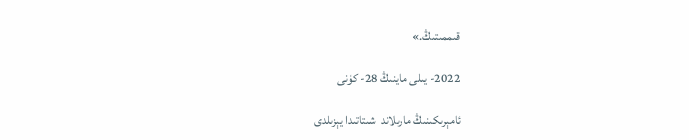قىممىتىڭ.»

2022- يىلى ماينىڭ 28- كۈنى

ئامېرىكىنىڭ مارىلاند  شىتاتىدا يېزىلدى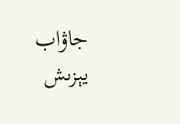جاۋاب يېزىش